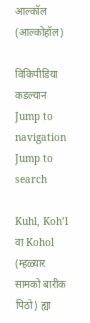आल्कॉल (आल्कोहॉल)

विकिपीडिया कडल्यान
Jump to navigation Jump to search

Kuhl, Koh’l वा Kohol (म्हळ्यार सामको बारीक पिठो) ह्या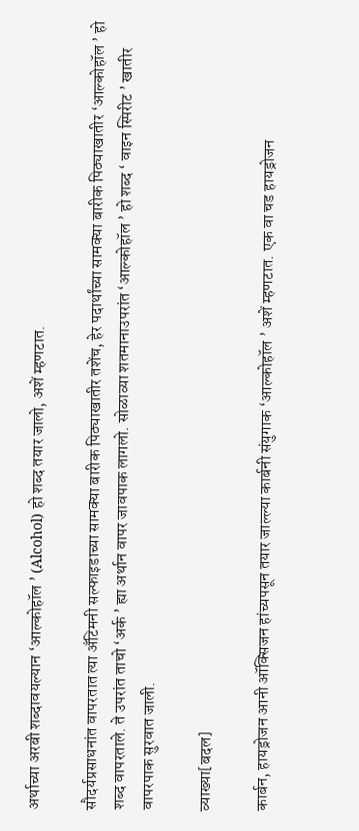अर्थाच्या अरबी शब्दावयल्यान ‘आल्कोहॉल ’ (Alcohol) हो शब्द तयार जालो, अशें म्हणटात.

सौदर्यप्रसाधनांत वापरतात त्या अँटिमनी सल्फाइडाच्या सामक्या बारीक पिठ्याखातीर तशेंच, हेर पदार्थांच्या सामक्या बारीक पिठ्याखातीर ‘आल्कोहॉल ’ हो शब्द वापरताले. ते उपरांत ताचो ‘अर्क ’ ह्या अर्थान वापर जावपाक लागलो. सोळाव्या शतमानाउपरांत ‘आल्कोहॉल ’ हो शब्द ‘ वाइन स्पिरीट ’ खातीर वापरपाक सुरवात जाली.

व्याख्या[बदल]

कार्बन, हायड्रोजन आनी ऑक्सिजन हांच्यपसून तयार जाल्ल्या कार्बनी संयुगाक ‘आल्कोहॉल ’ अशें म्हणटात. एक वा चड हायड्रोजन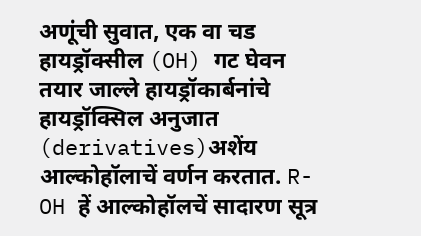अणूंची सुवात, एक वा चड हायड्रॉक्सील (OH) गट घेवन तयार जाल्ले हायड्रॉकार्बनांचे हायड्रॉक्सिल अनुजात (derivatives)अशेंय आल्कोहॉलाचें वर्णन करतात. R-OH हें आल्कोहॉलचें सादारण सूत्र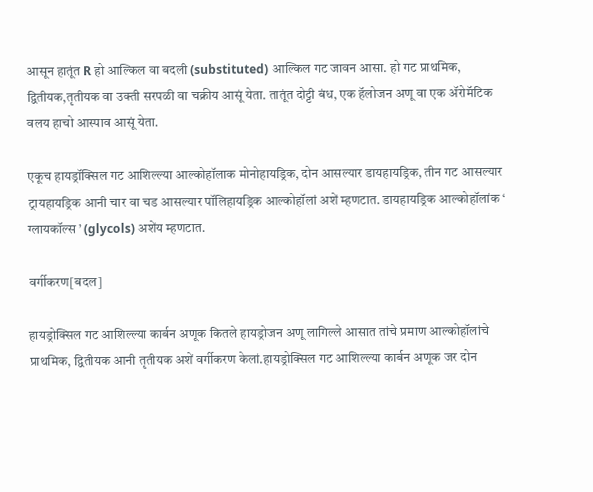आसून हातूंत R हो आल्किल वा बदली (substituted) आल्किल गट जावन आसा. हो गट प्राथमिक, द्वितीयक,तृतीयक वा उक्ती सरपळी वा चक्रीय आसूं येता. तातूंत दोट्टी बंध, एक हॅलोजन अणू वा एक ॲरोमॅटिक वलय हाचो आस्पाव आसूं येता.

एकूच हायड्रॉक्सिल गट आशिल्ल्या आल्कोहॉलाक मोनोहायड्रिक, दोन आसल्यार डायहायड्रिक, तीन गट आसल्यार ट्रायहायड्रिक आनी चार वा चड आसल्यार पॉलिहायड्रिक आल्कोहॉलां अशें म्हणटात. डायहायड्रिक आल्कोहॉलांक ‘ ग्लायकॉल्स ’ (glycols) अशेंय म्हणटात.

वर्गीकरण[बदल]

हायड्रोक्सिल गट आशिल्ल्या कार्बन अणूक कितले हायड्रोजन अणू लागिल्ले आसात तांचे प्रमाण आल्कोहॉलांचे प्राथमिक, द्वितीयक आनी तृतीयक अशें वर्गीकरण केलां.हायड्रोक्सिल गट आशिल्ल्या कार्बन अणूक जर दोन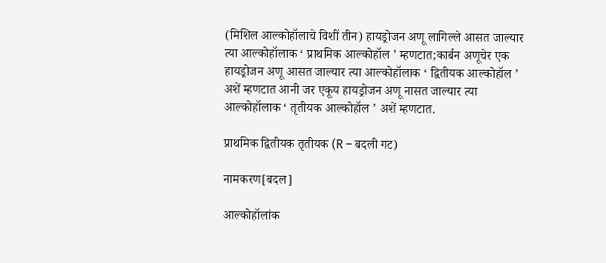(मिशिल आल्कोहॉलाचे विशीं तीन) हायड्रोजन अणू लागिल्ले आसत जाल्यार त्या आल्कोहॉलाक ‘ प्राथमिक आल्कोहॉल ’ म्हणटात;कार्बन अणूचेर एक हायड्रोजन अणू आसत जाल्यार त्या आल्कोहॉलाक ‘ द्वितीयक आल्कोहॉल ’ अशें म्हणटात आनी जर एकूय हायड्रोजन अणू नासत जाल्यार त्या आल्कोहॉलाक ‘ तृतीयक आल्कोहॉल ’ अशें म्हणटात.

प्राथमिक द्वितीयक तृतीयक (R – बदली गट)

नामकरण[बदल]

आल्कोहॉलांक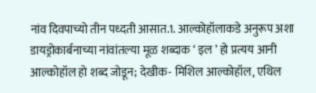नांव दिवपाच्यो तीन पध्दती आसात.1. आल्कोहॉलाकडे अनुरूप अशा डायड्रोकार्बनाच्या नांवांतल्या मूळ शब्दाक ‘ इल ’ हो प्रत्यय आनी आल्कोहॉल हो शब्द जोडून; देखीक- मिशिल आल्कोहॉल, एथिल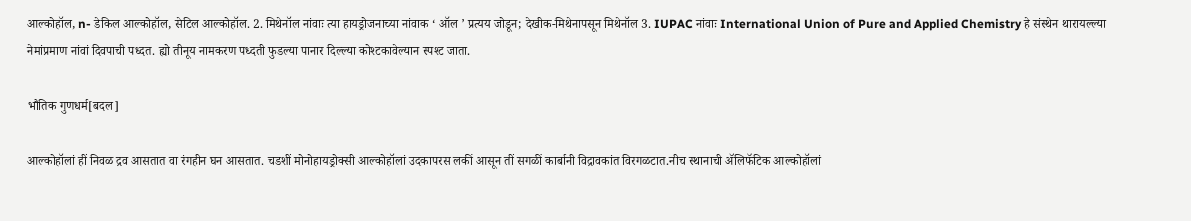आल्कोहॉल, n- डेकिल आल्कोहॉल, सेटिल आल्कोहॉल. 2. मिथेनॉल नांवाः त्या हायड्रोजनाच्या नांवाक ‘ ऑल ’ प्रत्यय जोडून; देखीक-मिथेनापसून मिथेनॉल 3. IUPAC नांवाः International Union of Pure and Applied Chemistry हे संस्थेन थारायल्ल्या नेमांप्रमाण नांवां दिवपाची पध्दत. ह्यो तीनूय नामकरण पध्दती फुडल्या पानार दिल्ल्या कोश्टकावेल्यान स्पश्ट जाता.

भौतिक गुणधर्म[बदल]

आल्कोहॉलां हीं निवळ द्रव आसतात वा रंगहीन घन आसतात. चडशीं मोनोहायड्रोक्सी आल्कोहॉलां उदकापरस लकीं आसून तीं सगळीं कार्बानी विद्रावकांत विरगळटात.नीच स्थानाची ॲलिफॅटिक आल्कोहॉलां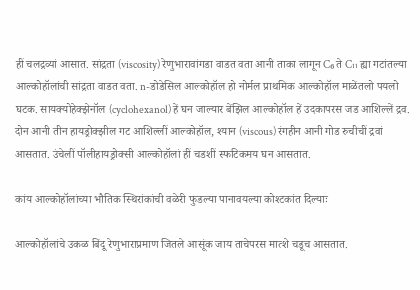हीं चलद्रव्यां आसात. सांद्रता (viscosity) रेणुभारावांगडा वाडत वता आनी ताका लागून C₆ ते C₁₁ ह्या गटांतल्या आल्कोहॉलांची सांद्रता वाडत वता. n-डोडेसिल आल्कोहॉल हो नोर्मल प्राथमिक आल्कोहॉल माळेंतलो पयलो घटक. सायक्योहेक्झेनॉल (cyclohexanol) हें घन जाल्यार बेंझिल आल्कोहॉल हें उदकापरस जड आशिल्लें द्रव. दोन आनी तीन हायड्रोक्झील गट आशिल्लीं आल्कोहॉल, श्यान (viscous) रंगहीन आनी गोड रुचीचीं द्रवां आसतात. उंचेलीं पॉलीहायड्रोक्सी आल्कोहॉलां हीं चडशीं स्फटिकमय घन आसतात.

कांय आल्कोहॉलांच्या भौतिक स्थिरांकांची वळेरी फुडल्या पानावयल्या कोश्टकांत दिल्याः

आल्कोहॉलांचे उकळ बिंदू रेणुभाराप्रमाण जितले आसूंक जाय ताचेपरस मात्शे चडूच आसतात.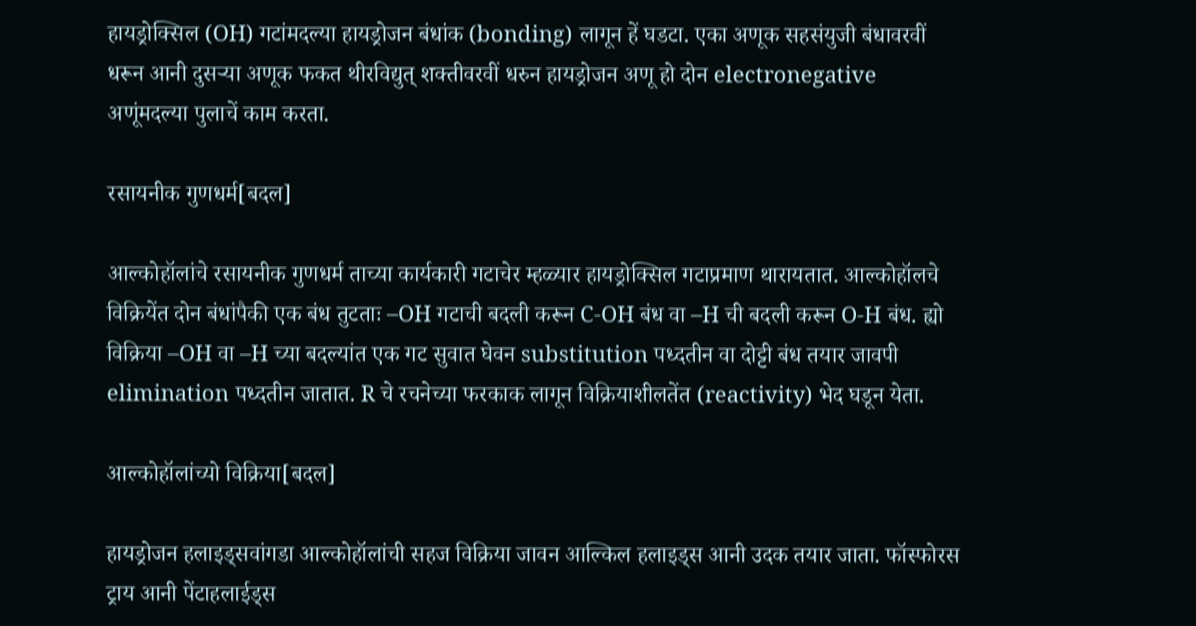हायड्रोक्सिल (OH) गटांमदल्या हायड्रोजन बंधांक (bonding) लागून हें घडटा. एका अणूक सहसंयुजी बंधावरवीं धरून आनी दुसऱ्या अणूक फकत थीरविद्युत् शक्तीवरवीं धरुन हायड्रोजन अणू हो दोन electronegative अणूंमदल्या पुलाचें काम करता.

रसायनीक गुणधर्म[बदल]

आल्कोहॉलांचे रसायनीक गुणधर्म ताच्या कार्यकारी गटाचेर म्हळ्यार हायड्रोक्सिल गटाप्रमाण थारायतात. आल्कोहॉलचे विक्रियेंत दोन बंधांपैकी एक बंध तुटताः –OH गटाची बदली करून C-OH बंध वा –H ची बदली करून O-H बंध. ह्यो विक्रिया –OH वा –H च्या बदल्यांत एक गट सुवात घेवन substitution पध्दतीन वा दोट्टी बंध तयार जावपी elimination पध्दतीन जातात. R चे रचनेच्या फरकाक लागून विक्रियाशीलतेंत (reactivity) भेद घडून येता.

आल्कोहॉलांच्यो विक्रिया[बदल]

हायड्रोजन हलाइड्सवांगडा आल्कोहॉलांची सहज विक्रिया जावन आल्किल हलाइड्स आनी उदक तयार जाता. फॉस्फोरस ट्राय आनी पेंटाहलाईड्स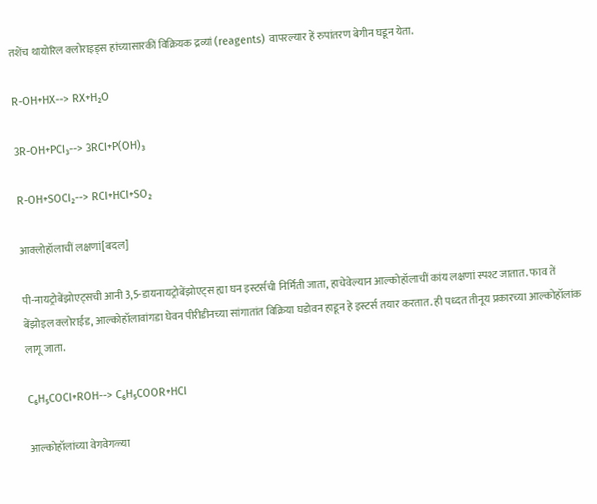तशेंच थायोरिल क्लोराइड्स हांच्यासारकीं विक्रियक द्रव्यां (reagents) वापरल्यार हें रुपांतरण बेगीन घडून येता.

R-OH+HX--> RX+H₂O

3R-OH+PCI₃--> 3RCI+P(OH)₃

R-OH+SOCI₂--> RCI+HCI+SO₂

आक्लोहॉलाचीं लक्षणां[बदल]

पी-नायट्रोबेंझोएट्सची आनी 3,5-डायनायट्रोबेंझोएट्स ह्या घन इस्टर्सची निर्मिती जाता, हाचेवेल्यान आल्कोहॉलाचीं कांय लक्षणां स्पश्ट जातात. फाव तें बेंझोइल क्लोराईड, आल्कोहॉलावांगडा घेवन पीरीडीनच्या सांगातांत विक्रिया घडोवन हाडून हे इस्टर्स तयार करतात. ही पध्दत तीनूय प्रकारच्या आल्कोहॉलांक लागू जाता.

C₆H₅COCI+ROH--> C₆H₅COOR+HCI

आल्कोहॉलांच्या वेगवेगळ्या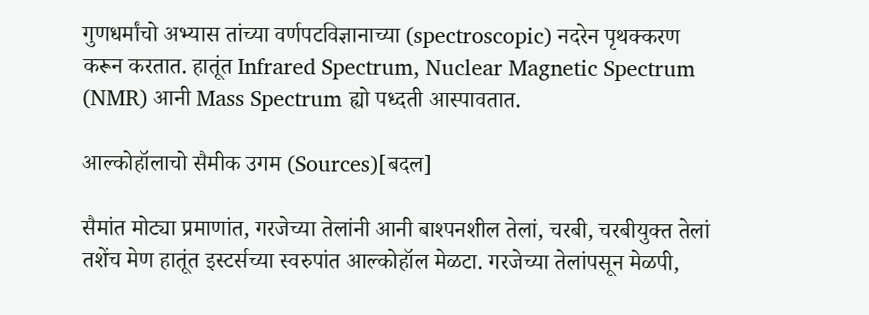गुणधर्मांचो अभ्यास तांच्या वर्णपटविज्ञानाच्या (spectroscopic) नदरेन पृथक्करण करून करतात. हातूंत Infrared Spectrum, Nuclear Magnetic Spectrum (NMR) आनी Mass Spectrum ह्यो पध्दती आस्पावतात.

आल्कोहॉलाचो सैमीक उगम (Sources)[बदल]

सैमांत मोट्या प्रमाणांत, गरजेच्या तेलांनी आनी बाश्पनशील तेलां, चरबी, चरबीयुक्त तेलां तशेंच मेण हातूंत इस्टर्सच्या स्वरुपांत आल्कोहॉल मेळटा. गरजेच्या तेलांपसून मेळपी,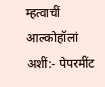म्हत्वाचीं आल्कोहॉलां अशीं:- पेपरमींट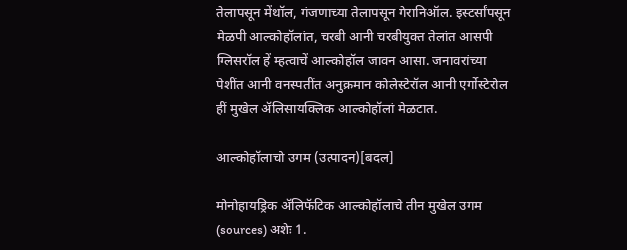तेलापसून मेंथॉल, गंजणाच्या तेलापसून गेरानिऑल. इस्टर्सांपसून मेळपी आल्कोहॉलांत, चरबी आनी चरबीयुक्त तेलांत आसपी ग्लिसरॉल हें म्हत्वाचें आल्कोहॉल जावन आसा. जनावरांच्या पेशींत आनी वनस्पतींत अनुक्रमान कोलेस्टेरॉल आनी एर्गोस्टेरोल हीं मुखेल ॲलिसायक्लिक आल्कोहॉलां मेळटात.

आल्कोहॉलाचो उगम (उत्पादन)[बदल]

मोनोहायड्रिक ॲलिफॅटिक आल्कोहॉलाचे तीन मुखेल उगम (sources) अशेः 1.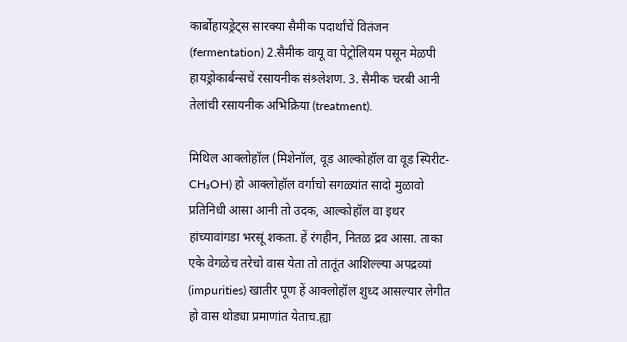कार्बोहायड्रेट्स सारक्या सैमीक पदार्थांचें वितंजन (fermentation) 2.सैमीक वायू वा पेट्रोलियम पसून मेळपी हायड्रोकार्बन्सचें रसायनीक संश्र्लेशण. 3. सैमीक चरबी आनी तेलांची रसायनीक अभिक्रिया (treatment).

मिथिल आक्लोहॉल (मिशेनॉल, वूड आल्कोहॉल वा वूड स्पिरीट- CH₃OH) हो आक्लोहॉल वर्गाचो सगळ्यांत सादो मुळावो प्रतिनिधी आसा आनी तो उदक, आल्कोहॉल वा इथर हांच्यावांगडा भरसूं शकता. हें रंगहीन, नितळ द्रव आसा. ताका एके वेगळेच तरेचो वास येता तो तातूंत आशिल्ल्या अपद्रव्यां (impurities) खातीर पूण हें आक्लोहॉल शुध्द आसल्यार लेगीत हो वास थोड्या प्रमाणांत येताच.ह्या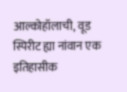आल्कोहॉलाची, वूड स्पिरीट ह्या नांवान एक इतिहासीक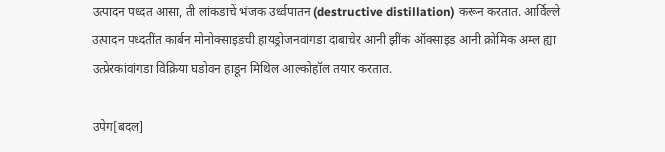उत्पादन पध्दत आसा, ती लांकडाचें भंजक उर्ध्वपातन (destructive distillation) करून करतात. आर्विल्ले उत्पादन पध्दतींत कार्बन मोनोक्साइडची हायड्रोजनवांगडा दाबाचेर आनी झींक ऑक्साइड आनी क्रोमिक अम्ल ह्या उत्प्रेरकांवांगडा विक्रिया घडोवन हाडून मिथिल आल्कोहॉल तयार करतात.

उपेग[बदल]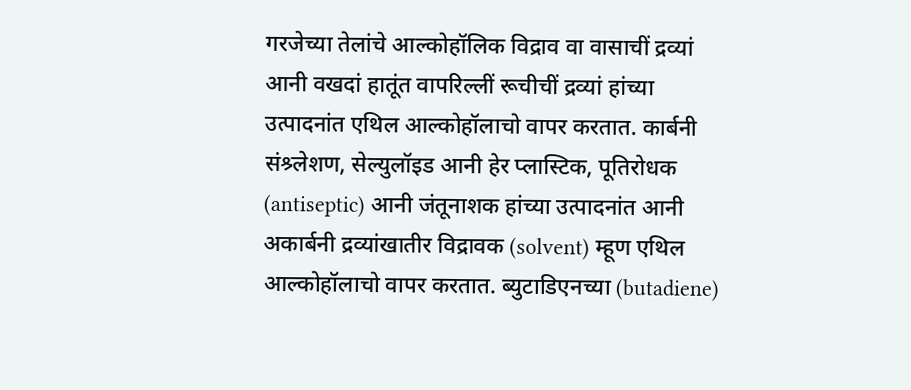गरजेच्या तेलांचे आल्कोहॉलिक विद्राव वा वासाचीं द्रव्यां आनी वखदां हातूंत वापरिल्लीं रूचीचीं द्रव्यां हांच्या उत्पादनांत एथिल आल्कोहॉलाचो वापर करतात. कार्बनी संश्र्लेशण, सेल्युलॉइड आनी हेर प्लास्टिक, पूतिरोधक (antiseptic) आनी जंतूनाशक हांच्या उत्पादनांत आनी अकार्बनी द्रव्यांखातीर विद्रावक (solvent) म्हूण एथिल आल्कोहॉलाचो वापर करतात. ब्युटाडिएनच्या (butadiene)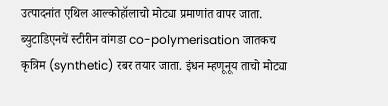उत्पादनांत एथिल आल्कोहॉलाचो मोट्या प्रमाणांत वापर जाता. ब्युटाडिएनचें स्टीरीन वांगडा co-polymerisation जातकच कृत्रिम (synthetic) रबर तयार जाता. इंधन म्हणूनूय ताचो मोट्या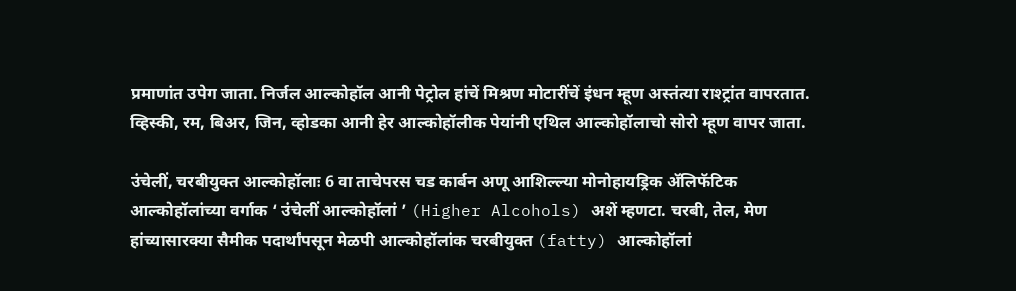प्रमाणांत उपेग जाता. निर्जल आल्कोहॉल आनी पेट्रोल हांचें मिश्रण मोटारींचें इंधन म्हूण अस्तंत्या राश्ट्रांत वापरतात. व्हिस्की, रम, बिअर, जिन, व्होडका आनी हेर आल्कोहॉलीक पेयांनी एथिल आल्कोहॉलाचो सोरो म्हूण वापर जाता.

उंचेलीं, चरबीयुक्त आल्कोहॉलाः 6 वा ताचेपरस चड कार्बन अणू आशिल्ल्या मोनोहायड्रिक ॲलिफॅटिक आल्कोहॉलांच्या वर्गाक ‘ उंचेलीं आल्कोहॉलां ’ (Higher Alcohols) अशें म्हणटा. चरबी, तेल, मेण हांच्यासारक्या सैमीक पदार्थांपसून मेळपी आल्कोहॉलांक चरबीयुक्त (fatty) आल्कोहॉलां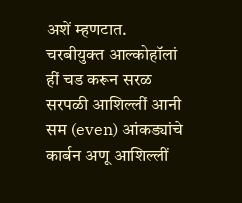अशें म्हणटात. चरबीयुक्त आल्कोहॉलां हीं चड करून सरळ सरपळी आशिल्लीं आनी सम (even) आंकड्यांचे कार्बन अणू आशिल्लीं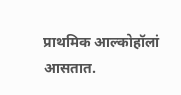प्राथमिक आल्कोहॉलां आसतात.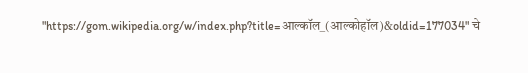"https://gom.wikipedia.org/w/index.php?title=आल्कॉल_(आल्कोहॉल)&oldid=177034" चे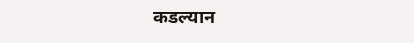कडल्यान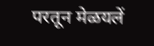परतून मेळयलें